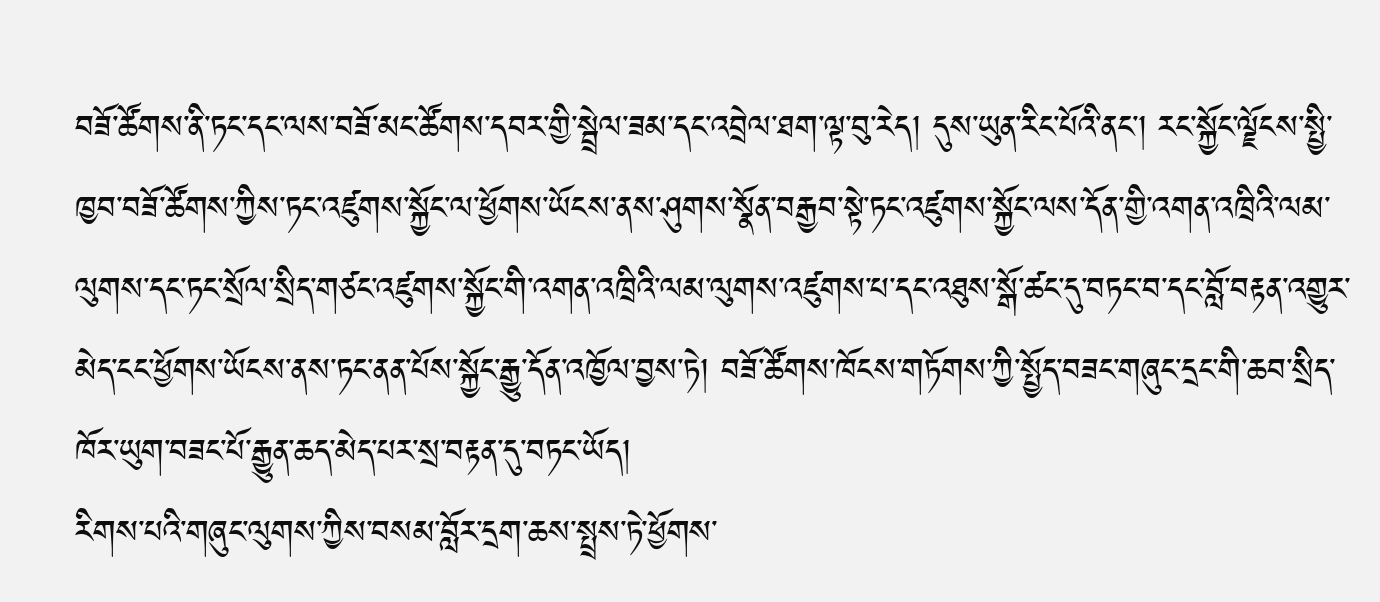བཟོ་ཚོགས་ནི་ཏང་དང་ལས་བཟོ་མང་ཚོགས་དབར་གྱི་སྦྲེལ་ཟམ་དང་འབྲེལ་ཐག་ལྟ་བུ་རེད། དུས་ཡུན་རིང་པོའི་ནང་། རང་སྐྱོང་ལྗོངས་སྤྱི་ཁྱབ་བཟོ་ཚོགས་ཀྱིས་ཏང་འཛུགས་སྐྱོང་ལ་ཕྱོགས་ཡོངས་ནས་ཤུགས་སྣོན་བརྒྱབ་སྟེ་ཏང་འཛུགས་སྐྱོང་ལས་དོན་གྱི་འགན་འཁྲིའི་ལམ་ལུགས་དང་ཏང་སྲོལ་སྲིད་གཙང་འཛུགས་སྐྱོང་གི་འགན་འཁྲིའི་ལམ་ལུགས་འཛུགས་པ་དང་འཐུས་སྒོ་ཚང་དུ་བཏང་བ་དང་བློ་བརྟན་འགྱུར་མེད་ངང་ཕྱོགས་ཡོངས་ནས་ཏང་ནན་པོས་སྐྱོང་རྒྱུ་དོན་འཁྱོལ་བྱས་ཏེ། བཟོ་ཚོགས་ཁོངས་གཏོགས་ཀྱི་སྤྱོད་བཟང་གཞུང་དྲང་གི་ཆབ་སྲིད་ཁོར་ཡུག་བཟང་པོ་རྒྱུན་ཆད་མེད་པར་སྲ་བརྟན་དུ་བཏང་ཡོད།
རིགས་པའི་གཞུང་ལུགས་ཀྱིས་བསམ་བློར་དྲག་ཆས་སྤྲས་ཏེ་ཕྱོགས་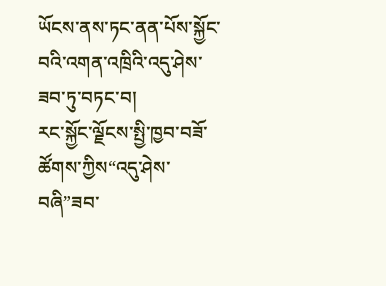ཡོངས་ནས་ཏང་ནན་པོས་སྐྱོང་བའི་འགན་འཁྲིའི་འདུ་ཤེས་ཟབ་ཏུ་བཏང་བ།
རང་སྐྱོང་ལྗོངས་སྤྱི་ཁྱབ་བཟོ་ཚོགས་ཀྱིས“འདུ་ཤེས་བཞི”ཟབ་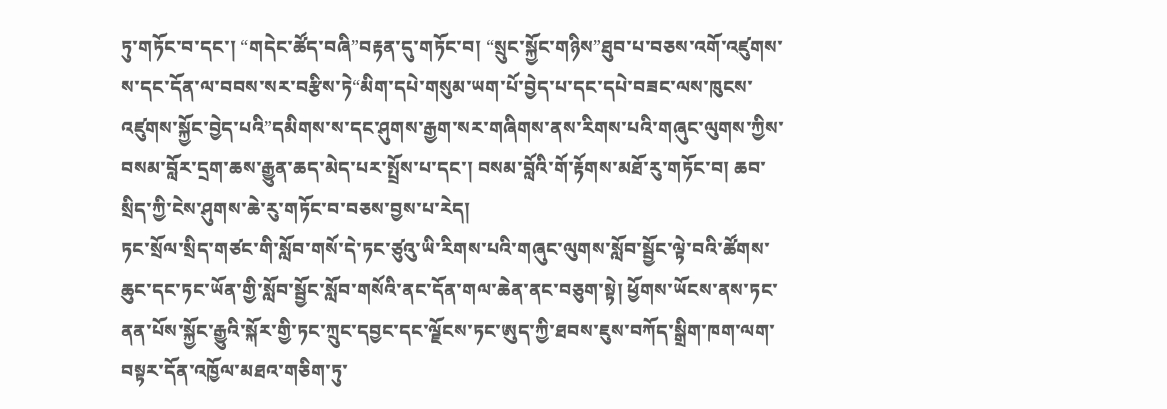ཏུ་གཏོང་བ་དང་། “གདེང་ཚོད་བཞི”བརྟན་དུ་གཏོང་བ། “སྲུང་སྐྱོང་གཉིས”ཐུབ་པ་བཅས་འགོ་འཛུགས་ས་དང་དོན་ལ་བབས་སར་བརྩིས་ཏེ“མིག་དཔེ་གསུམ་ཡག་པོ་བྱེད་པ་དང་དཔེ་བཟང་ལས་ཁུངས་འཛུགས་སྐྱོང་བྱེད་པའི”དམིགས་ས་དང་ཤུགས་རྒྱག་སར་གཞིགས་ནས་རིགས་པའི་གཞུང་ལུགས་ཀྱིས་བསམ་བློར་དྲག་ཆས་རྒྱུན་ཆད་མེད་པར་སྤྲོས་པ་དང་། བསམ་བློའི་གོ་རྟོགས་མཐོ་རུ་གཏོང་བ། ཆབ་སྲིད་ཀྱི་ངེས་ཤུགས་ཆེ་རུ་གཏོང་བ་བཅས་བྱས་པ་རེད།
ཏང་སྲོལ་སྲིད་གཙང་གི་སློབ་གསོ་དེ་ཏང་ཙུའུ་ཡི་རིགས་པའི་གཞུང་ལུགས་སློབ་སྦྱོང་ལྟེ་བའི་ཚོགས་ཆུང་དང་ཏང་ཡོན་གྱི་སློབ་སྦྱོང་སློབ་གསོའི་ནང་དོན་གལ་ཆེན་ནང་བཅུག་སྟེ། ཕྱོགས་ཡོངས་ནས་ཏང་ནན་པོས་སྐྱོང་རྒྱུའི་སྐོར་གྱི་ཏང་ཀྲུང་དབྱང་དང་ལྗོངས་ཏང་ཨུད་ཀྱི་ཐབས་ཇུས་བཀོད་སྒྲིག་ཁག་ལག་བསྟར་དོན་འཁྱོལ་མཐའ་གཅིག་ཏུ་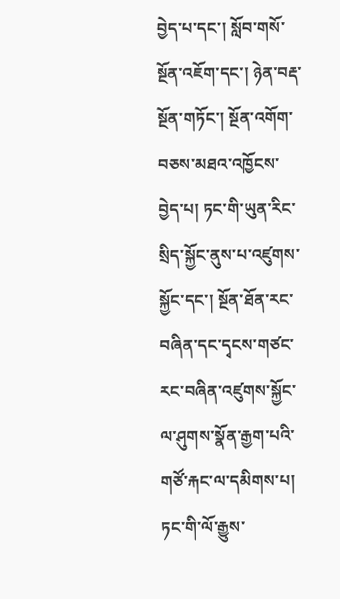བྱེད་པ་དང་། སློབ་གསོ་སྔོན་འཇོག་དང་། ཉེན་བརྡ་སྔོན་གཏོང་། སྔོན་འགོག་བཅས་མཐའ་འཁྱོངས་བྱེད་པ། ཏང་གི་ཡུན་རིང་སྲིད་སྐྱོང་ནུས་པ་འཛུགས་སྐྱོང་དང་། སྔོན་ཐོན་རང་བཞིན་དང་དྭངས་གཙང་རང་བཞིན་འཛུགས་སྐྱོང་ལ་ཤུགས་སྣོན་རྒྱག་པའི་གཙོ་རྐང་ལ་དམིགས་པ། ཏང་གི་ལོ་རྒྱུས་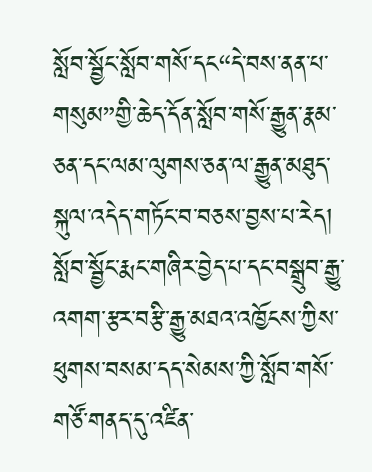སློབ་སྦྱོང་སློབ་གསོ་དང“དེ་བས་ནན་པ་གསུམ”གྱི་ཆེད་དོན་སློབ་གསོ་རྒྱུན་རྣམ་ཅན་དང་ལམ་ལུགས་ཅན་ལ་རྒྱུན་མཐུད་སྐུལ་འདེད་གཏོང་བ་བཅས་བྱས་པ་རེད།
སློབ་སྦྱོང་རྨང་གཞིར་བྱེད་པ་དང་བསྒྲུབ་རྒྱུ་འགག་རྩར་བརྩི་རྒྱུ་མཐའ་འཁྱོངས་ཀྱིས་ཕུགས་བསམ་དད་སེམས་ཀྱི་སློབ་གསོ་གཙོ་གནད་དུ་འཛིན་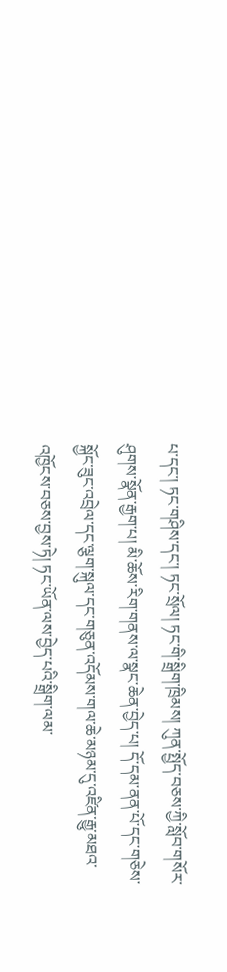པ་དང་། ཏང་གཤིས་དང་། ཏང་སྲོལ། ཏང་གི་སྒྲིག་ཁྲིམས། ཀུན་སྤྱོད་བཅས་ཀྱི་སློབ་གསོར་ཤུགས་སྣོན་རྒྱག་པ། མི་ཆོས་རིག་གནས་ལ་སྣང་ཆེན་བྱེད་པ། དོ་དམ་ནན་པོ་དང་གཅེས་སྐྱོང་ཟུང་འབྲེལ་དང་ལྕག་སྐུལ་དང་གཅུན་འདོམས་གལ་ཆེ་མཉམ་དུ་འཛིན་རྒྱུ་མཐའ་འཁྱོངས་བཅས་བྱས་ཏེ། ཏང་ཡོན་ལས་བྱེད་པའི་སྒྲིག་ལམ་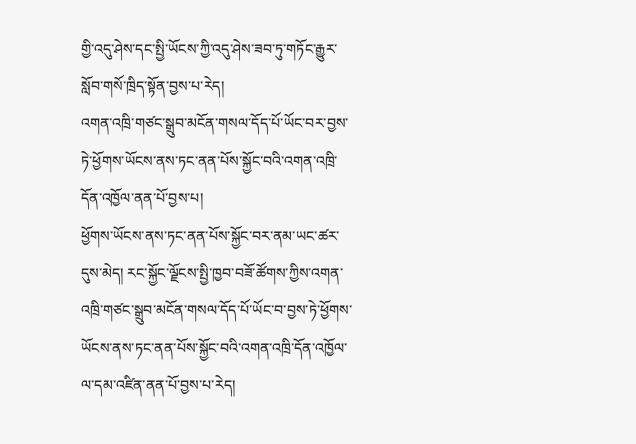གྱི་འདུ་ཤེས་དང་སྤྱི་ཡོངས་ཀྱི་འདུ་ཤེས་ཟབ་ཏུ་གཏོང་རྒྱུར་སློབ་གསོ་ཁྲིད་སྟོན་བྱས་པ་རེད།
འགན་འཁྲི་གཙང་སྒྲུབ་མངོན་གསལ་དོད་པོ་ཡོང་བར་བྱས་ཏེ་ཕྱོགས་ཡོངས་ནས་ཏང་ནན་པོས་སྐྱོང་བའི་འགན་འཁྲི་དོན་འཁྱོལ་ནན་པོ་བྱས་པ།
ཕྱོགས་ཡོངས་ནས་ཏང་ནན་པོས་སྐྱོང་བར་ནམ་ཡང་ཚར་དུས་མེད། རང་སྐྱོང་ལྗོངས་སྤྱི་ཁྱབ་བཟོ་ཚོགས་ཀྱིས་འགན་འཁྲི་གཙང་སྒྲུབ་མངོན་གསལ་དོད་པོ་ཡོང་བ་བྱས་ཏེ་ཕྱོགས་ཡོངས་ནས་ཏང་ནན་པོས་སྐྱོང་བའི་འགན་འཁྲི་དོན་འཁྱོལ་ལ་དམ་འཛིན་ནན་པོ་བྱས་པ་རེད།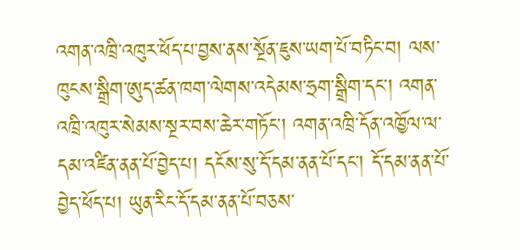འགན་འཁྲི་འཁུར་ཕོད་པ་བྱས་ནས་སྔོན་ཇུས་ཡག་པོ་བཏིང་བ། ལས་ཁུངས་སྒྲིག་ཨུད་ཚན་ཁག་ལེགས་འདེམས་ཧྲག་སྒྲིག་དང་། འགན་འཁྲི་འཁུར་སེམས་སྔར་བས་ཆེར་གཏོང་། འགན་འཁྲི་དོན་འཁྱོལ་ལ་དམ་འཛིན་ནན་པོ་བྱེད་པ། དངོས་སུ་དོ་དམ་ནན་པོ་དང་། དོ་དམ་ནན་པོ་བྱེད་ཕོད་པ། ཡུན་རིང་དོ་དམ་ནན་པོ་བཅས་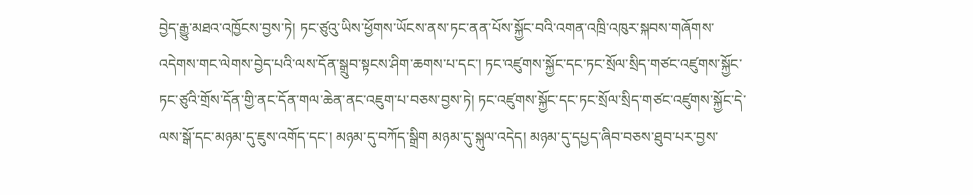བྱེད་རྒྱུ་མཐའ་འཁྱོངས་བྱས་ཏེ། ཏང་ཙུའུ་ཡིས་ཕྱོགས་ཡོངས་ནས་ཏང་ནན་པོས་སྐྱོང་བའི་འགན་འཁྲི་འཁུར་སྐབས་གཞོགས་འདེགས་གང་ལེགས་བྱེད་པའི་ལས་དོན་སྒྲུབ་སྟངས་ཤིག་ཆགས་པ་དང་། ཏང་འཛུགས་སྐྱོང་དང་ཏང་སྲོལ་སྲིད་གཙང་འཛུགས་སྐྱོང་ཏང་ཙུའི་གྲོས་དོན་གྱི་ནང་དོན་གལ་ཆེན་ནང་འཇུག་པ་བཅས་བྱས་ཏེ། ཏང་འཛུགས་སྐྱོང་དང་ཏང་སྲོལ་སྲིད་གཙང་འཛུགས་སྐྱོང་དེ་ལས་སྒོ་དང་མཉམ་དུ་ཇུས་འགོད་དང་། མཉམ་དུ་བཀོད་སྒྲིག མཉམ་དུ་སྐུལ་འདེད། མཉམ་དུ་དཔྱད་ཞིབ་བཅས་ཐུབ་པར་བྱས་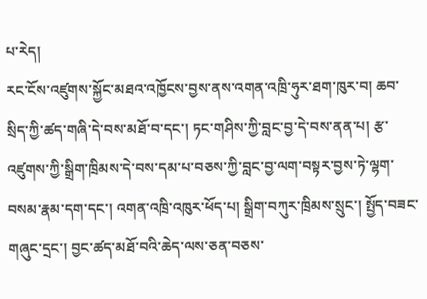པ་རེད།
རང་ངོས་འཛུགས་སྐྱོང་མཐའ་འཁྱོངས་བྱས་ནས་འགན་འཁྲི་ཧུར་ཐག་ཁུར་བ། ཆབ་སྲིད་ཀྱི་ཚད་གཞི་དེ་བས་མཐོ་བ་དང་། ཏང་གཤིས་ཀྱི་བླང་བྱ་དེ་བས་ནན་པ། རྩ་འཛུགས་ཀྱི་སྒྲིག་ཁྲིམས་དེ་བས་དམ་པ་བཅས་ཀྱི་བླང་བྱ་ལག་བསྟར་བྱས་ཏེ་ལྷག་བསམ་རྣམ་དག་དང་། འགན་འཁྲི་འཁུར་ཕོད་པ། སྒྲིག་བཀུར་ཁྲིམས་སྲུང་། སྤྱོད་བཟང་གཞུང་དྲང་། བྱང་ཚད་མཐོ་བའི་ཆེད་ལས་ཅན་བཅས་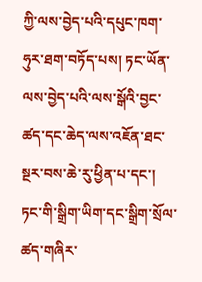ཀྱི་ལས་བྱེད་པའི་དཔུང་ཁག་ཧུར་ཐག་བཏོད་པས། ཏང་ཡོན་ལས་བྱེད་པའི་ལས་སྒོའི་བྱང་ཚད་དང་ཆེད་ལས་འཇོན་ཐང་སྔར་བས་ཆེ་རུ་ཕྱིན་པ་དང་། ཏང་གི་སྒྲིག་ཡིག་དང་སྒྲིག་སྲོལ་ཚད་གཞིར་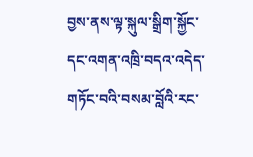བྱས་ནས་ལྟ་སྐུལ་སྒྲིག་སྐྱོང་དང་འགན་འཁྲི་བདའ་འདེད་གཏོང་བའི་བསམ་བློའི་རང་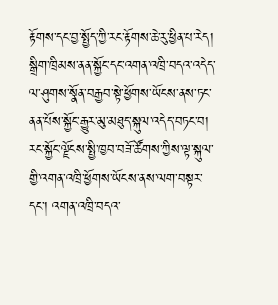རྟོགས་དང་བྱ་སྤྱོད་ཀྱི་རང་རྟོགས་ཆེ་རུ་ཕྱིན་པ་རེད།
སྒྲིག་ཁྲིམས་ནན་སྐྱོང་དང་འགན་འཁྲི་བདའ་འདེད་ལ་ཤུགས་སྣོན་བརྒྱབ་སྟེ་ཕྱོགས་ཡོངས་ནས་ཏང་ནན་པོས་སྐྱོང་རྒྱུར་མུ་མཐུད་སྐུལ་འདེད་བཏང་བ།
རང་སྐྱོང་ལྗོངས་སྤྱི་ཁྱབ་བཟོ་ཚོགས་ཀྱིས་ལྟ་སྐུལ་གྱི་འགན་འཁྲི་ཕྱོགས་ཡོངས་ནས་ལག་བསྟར་དང་། འགན་འཁྲི་བདའ་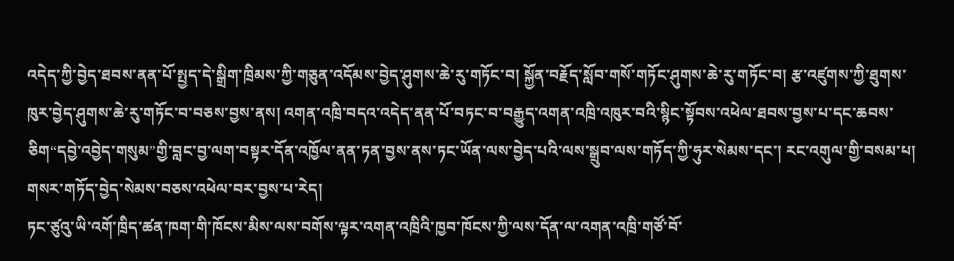འདེད་ཀྱི་བྱེད་ཐབས་ནན་པོ་སྤྱད་དེ་སྒྲིག་ཁྲིམས་ཀྱི་གཅུན་འདོམས་བྱེད་ཤུགས་ཆེ་རུ་གཏོང་བ། སྐྱོན་བརྗོད་སློབ་གསོ་གཏོང་ཤུགས་ཆེ་རུ་གཏོང་བ། རྩ་འཛུགས་ཀྱི་ཐུགས་ཁུར་བྱེད་ཤུགས་ཆེ་རུ་གཏོང་བ་བཅས་བྱས་ནས། འགན་འཁྲི་བདའ་འདེད་ནན་པོ་བཏང་བ་བརྒྱུད་འགན་འཁྲི་འཁུར་བའི་སྙིང་སྟོབས་འཕེལ་ཐབས་བྱས་པ་དང་ཆབས་ཅིག“དབྱེ་འབྱེད་གསུམ”གྱི་བླང་བྱ་ལག་བསྟར་དོན་འཁྱོལ་ནན་ཏན་བྱས་ནས་ཏང་ཡོན་ལས་བྱེད་པའི་ལས་སྒྲུབ་ལས་གཏོད་ཀྱི་ཧུར་སེམས་དང་། རང་འགུལ་གྱི་བསམ་པ། གསར་གཏོད་བྱེད་སེམས་བཅས་འཕེལ་བར་བྱས་པ་རེད།
ཏང་ཙུའུ་ཡི་འགོ་ཁྲིད་ཚན་ཁག་གི་ཁོངས་མིས་ལས་བགོས་ལྟར་འགན་འཁྲིའི་ཁྱབ་ཁོངས་ཀྱི་ལས་དོན་ལ་འགན་འཁྲི་གཙོ་བོ་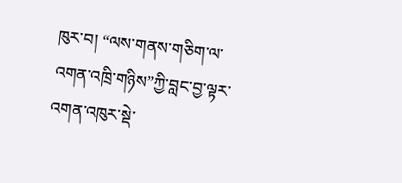ཁུར་བ། “ལས་གནས་གཅིག་ལ་འགན་འཁྲི་གཉིས”ཀྱི་བླང་བྱ་ལྟར་འགན་འཁུར་སྡེ་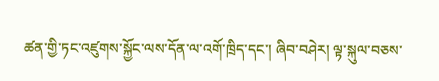ཚན་གྱི་ཏང་འཛུགས་སྐྱོང་ལས་དོན་ལ་འགོ་ཁྲིད་དང་། ཞིབ་བཤེར། ལྟ་སྐུལ་བཅས་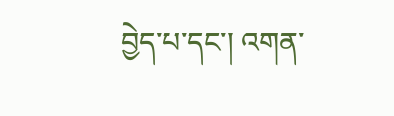བྱེད་པ་དང་། འགན་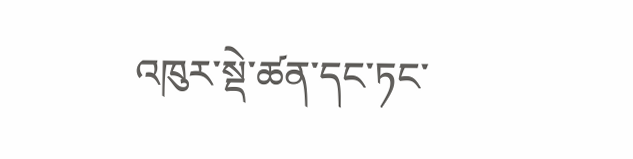འཁུར་སྡེ་ཚན་དང་ཏང་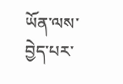ཡོན་ལས་བྱེད་པར་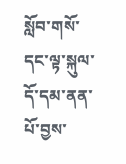སློབ་གསོ་དང་ལྟ་སྐུལ་དོ་དམ་ནན་པོ་བྱས་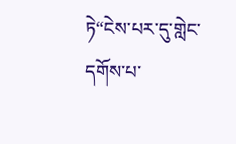ཏེ“ངེས་པར་དུ་གླེང་དགོས་པ་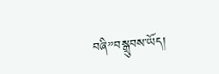བཞི”བསྒྲུབས་ཡོད།